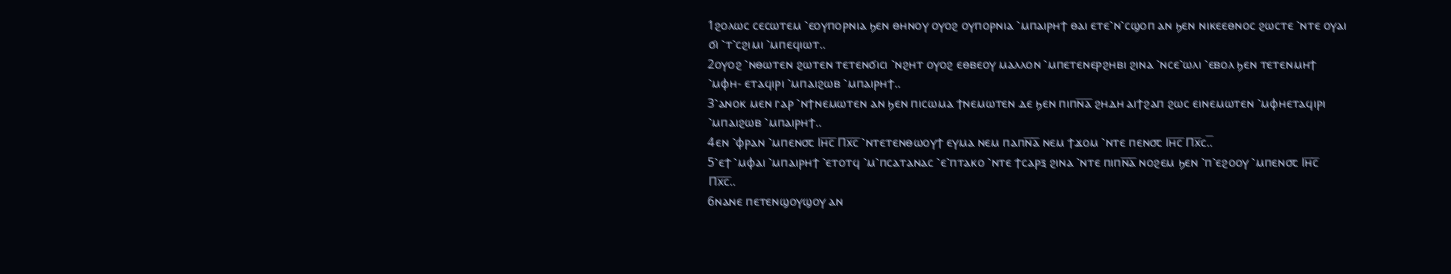1ϩⲟⲗⲱⲥ ⲥⲉⲥⲱⲧⲉⲙ ⳿ⲉⲟⲩⲡⲟⲣⲛⲓⲁ ϧⲉⲛ ⲑⲏⲛⲟⲩ ⲟⲩⲟϩ ⲟⲩⲡⲟⲣⲛⲓⲁ ⳿ⲙⲡⲁⲓⲣⲏϯ ⲑⲁⲓ ⲉⲧⲉ⳿ⲛ⳿ⲥϣⲟⲡ ⲁⲛ ϧⲉⲛ ⲛⲓⲕⲉⲉⲑⲛⲟⲥ ϩⲱⲥⲧⲉ ⳿ⲛⲧⲉ ⲟⲩⲁⲓ ϭⲓ ⳿ⲧ⳿ⲥϩⲓⲙⲓ ⳿ⲙⲡⲉϥⲓⲱⲧ..
2ⲟⲩⲟϩ ⳿ⲛⲑⲱⲧⲉⲛ ϩⲱⲧⲉⲛ ⲧⲉⲧⲉⲛϭⲓⲥⲓ ⳿ⲛϩⲏⲧ ⲟⲩⲟϩ ⲉⲑⲃⲉⲟⲩ ⲙⲁⲗⲗⲟⲛ ⳿ⲙⲡⲉⲧⲉⲛⲉⲣϩⲏⲃⲓ ϩⲓⲛⲁ ⳿ⲛⲥⲉ⳿ⲱⲗⲓ ⳿ⲉⲃⲟⲗ ϧⲉⲛ ⲧⲉⲧⲉⲛⲙⲏϯ ⳿ⲙⲫⲏ- ⲉⲧⲁϥⲓⲣⲓ ⳿ⲙⲡⲁⲓϩⲱⲃ ⳿ⲙⲡⲁⲓⲣⲏϯ..
3⳿ⲁⲛⲟⲕ ⲙⲉⲛ ⲅⲁⲣ ⳿ⲛϯⲛⲉⲙⲱⲧⲉⲛ ⲁⲛ ϧⲉⲛ ⲡⲓⲥⲱⲙⲁ ϯⲛⲉⲙⲱⲧⲉⲛ ⲇⲉ ϧⲉⲛ ⲡⲓⲡⲛ̅ⲁ̅ ϩⲏⲇⲏ ⲁⲓϯϩⲁⲡ ϩⲱⲥ ⲉⲓⲛⲉⲙⲱⲧⲉⲛ ⳿ⲙⲫⲏⲉⲧⲁϥⲓⲣⲓ ⳿ⲙⲡⲁⲓϩⲱⲃ ⳿ⲙⲡⲁⲓⲣⲏϯ..
4ⲉⲛ ⳿ⲫⲣⲁⲛ ⳿ⲙⲡⲉⲛ⳪ Ⲓⲏ̅ⲥ̅ Ⲡⲭ̅ⲥ̅ ⳿ⲛⲧⲉⲧⲉⲛⲑⲱⲟⲩϯ ⲉⲩⲙⲁ ⲛⲉⲙ ⲡⲁⲡⲛ̅ⲁ̅ ⲛⲉⲙ ϯϫⲟⲙ ⳿ⲛⲧⲉ ⲡⲉⲛ⳪ Ⲓⲏ̅ⲥ̅ Ⲡⲭ̅ⲥ.̅.
5⳿ⲉϯ ⳿ⲙⲫⲁⲓ ⳿ⲙⲡⲁⲓⲣⲏϯ ⳿ⲉⲧⲟⲧϥ ⳿ⲙ⳿ⲡⲥⲁⲧⲁⲛⲁⲥ ⳿ⲉ⳿ⲡⲧⲁⲕⲟ ⳿ⲛⲧⲉ ϯⲥⲁⲣⲝ ϩⲓⲛⲁ ⳿ⲛⲧⲉ ⲡⲓⲡⲛ̅ⲁ̅ ⲛⲟϩⲉⲙ ϧⲉⲛ ⳿ⲡ⳿ⲉϩⲟⲟⲩ ⳿ⲙⲡⲉⲛ⳪ Ⲓⲏ̅ⲥ̅ Ⲡⲭ̅ⲥ̅..
6ⲛⲁⲛⲉ ⲡⲉⲧⲉⲛϣⲟⲩϣⲟⲩ ⲁⲛ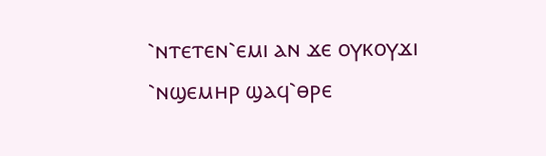⳿ⲛⲧⲉⲧⲉⲛ⳿ⲉⲙⲓ ⲁⲛ ϫⲉ ⲟⲩⲕⲟⲩϫⲓ ⳿ⲛϣⲉⲙⲏⲣ ϣⲁϥ⳿ⲑⲣⲉ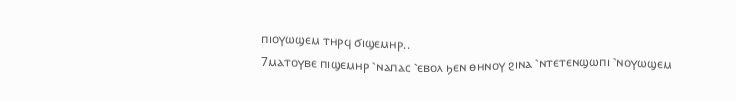ⲡⲓⲟⲩⲱϣⲉⲙ ⲧⲏⲣϥ ϭⲓϣⲉⲙⲏⲣ..
7ⲙⲁⲧⲟⲩⲃⲉ ⲡⲓϣⲉⲙⲏⲣ ⳿ⲛⲁⲡⲁⲥ ⳿ⲉⲃⲟⲗ ϧⲉⲛ ⲑⲏⲛⲟⲩ ϩⲓⲛⲁ ⳿ⲛⲧⲉⲧⲉⲛϣⲱⲡⲓ ⳿ⲛⲟⲩⲱϣⲉⲙ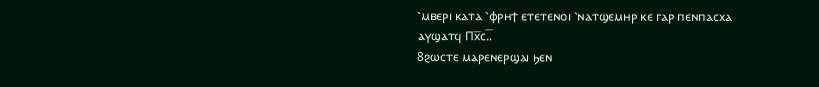⳿ⲙⲃⲉⲣⲓ ⲕⲁⲧⲁ ⳿ⲫⲣⲏϯ ⲉⲧⲉⲧⲉⲛⲟⲓ ⳿ⲛⲁⲧϣⲉⲙⲏⲣ ⲕⲉ ⲅⲁⲣ ⲡⲉⲛⲡⲁⲥⲭⲁ ⲁⲩϣⲁⲧϥ Ⲡⲭ̅ⲥ.̅.
8ϩⲱⲥⲧⲉ ⲙⲁⲣⲉⲛⲉⲣϣⲁⲓ ϧⲉⲛ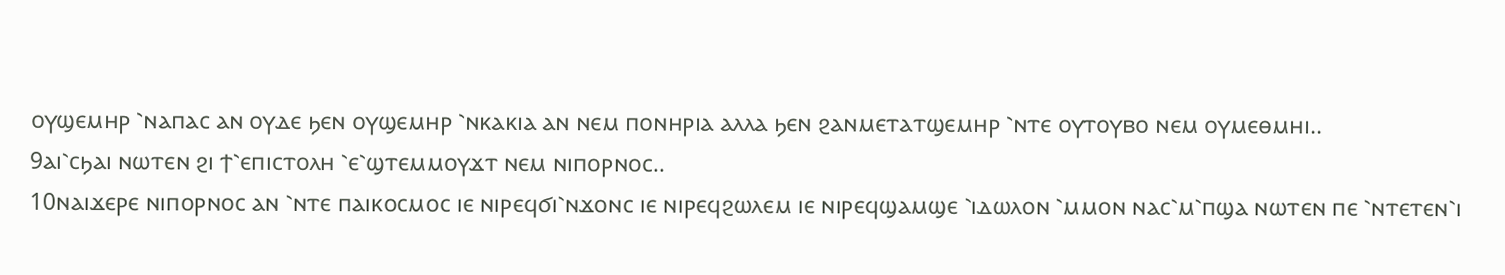ⲟⲩϣⲉⲙⲏⲣ ⳿ⲛⲁⲡⲁⲥ ⲁⲛ ⲟⲩⲇⲉ ϧⲉⲛ ⲟⲩϣⲉⲙⲏⲣ ⳿ⲛⲕⲁⲕⲓⲁ ⲁⲛ ⲛⲉⲙ ⲡⲟⲛⲏⲣⲓⲁ ⲁⲗⲗⲁ ϧⲉⲛ ϩⲁⲛⲙⲉⲧⲁⲧϣⲉⲙⲏⲣ ⳿ⲛⲧⲉ ⲟⲩⲧⲟⲩⲃⲟ ⲛⲉⲙ ⲟⲩⲙⲉⲑⲙⲏⲓ..
9ⲁⲓ⳿ⲥϧⲁⲓ ⲛⲱⲧⲉⲛ ϩⲓ ϯ⳿ⲉⲡⲓⲥⲧⲟⲗⲏ ⳿ⲉ⳿ϣⲧⲉⲙⲙⲟⲩϫⲧ ⲛⲉⲙ ⲛⲓⲡⲟⲣⲛⲟⲥ..
10ⲛⲁⲓϫⲉⲣⲉ ⲛⲓⲡⲟⲣⲛⲟⲥ ⲁⲛ ⳿ⲛⲧⲉ ⲡⲁⲓⲕⲟⲥⲙⲟⲥ ⲓⲉ ⲛⲓⲣⲉϥϭⲓ⳿ⲛϫⲟⲛⲥ ⲓⲉ ⲛⲓⲣⲉϥϩⲱⲗⲉⲙ ⲓⲉ ⲛⲓⲣⲉϥϣⲁⲙϣⲉ ⳿ⲓⲇⲱⲗⲟⲛ ⳿ⲙⲙⲟⲛ ⲛⲁⲥ⳿ⲙ⳿ⲡϣⲁ ⲛⲱⲧⲉⲛ ⲡⲉ ⳿ⲛⲧⲉⲧⲉⲛ⳿ⲓ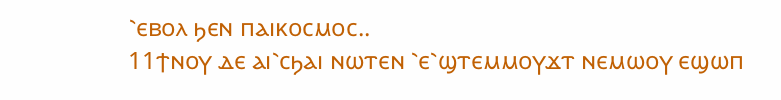⳿ⲉⲃⲟⲗ ϧⲉⲛ ⲡⲁⲓⲕⲟⲥⲙⲟⲥ..
11ϯⲛⲟⲩ ⲇⲉ ⲁⲓ⳿ⲥϧⲁⲓ ⲛⲱⲧⲉⲛ ⳿ⲉ⳿ϣⲧⲉⲙⲙⲟⲩϫⲧ ⲛⲉⲙⲱⲟⲩ ⲉϣⲱⲡ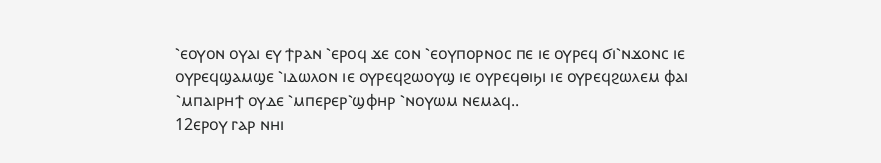⳿ⲉⲟⲩⲟⲛ ⲟⲩⲁⲓ ⲉⲩ ϯⲣⲁⲛ ⳿ⲉⲣⲟϥ ϫⲉ ⲥⲟⲛ ⳿ⲉⲟⲩⲡⲟⲣⲛⲟⲥ ⲡⲉ ⲓⲉ ⲟⲩⲣⲉϥ ϭⲓ⳿ⲛϫⲟⲛⲥ ⲓⲉ ⲟⲩⲣⲉϥϣⲁⲙϣⲉ ⳿ⲓⲇⲱⲗⲟⲛ ⲓⲉ ⲟⲩⲣⲉϥϩⲱⲟⲩϣ ⲓⲉ ⲟⲩⲣⲉϥⲑⲓϧⲓ ⲓⲉ ⲟⲩⲣⲉϥϩⲱⲗⲉⲙ ⲫⲁⲓ ⳿ⲙⲡⲁⲓⲣⲏϯ ⲟⲩⲇⲉ ⳿ⲙⲡⲉⲣⲉⲣ⳿ϣⲫⲏⲣ ⳿ⲛⲟⲩⲱⲙ ⲛⲉⲙⲁϥ..
12ⲉⲣⲟⲩ ⲅⲁⲣ ⲛⲏⲓ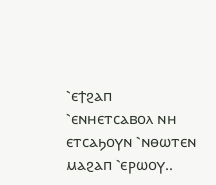⳿ⲉϯϩⲁⲡ ⳿ⲉⲛⲏⲉⲧⲥⲁⲃⲟⲗ ⲛⲏ ⲉⲧⲥⲁϧⲟⲩⲛ ⳿ⲛⲑⲱⲧⲉⲛ ⲙⲁϩⲁⲡ ⳿ⲉⲣⲱⲟⲩ..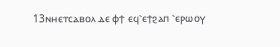13ⲛⲏⲉⲧⲥⲁⲃⲟⲗ ⲇⲉ ⲫϯ ⲉϥ⳿ⲉϯϩⲁⲡ ⳿ⲉⲣⲱⲟⲩ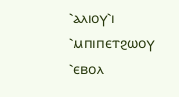⳿ⲁⲗⲓⲟⲩ⳿ⲓ ⳿ⲙⲡⲓⲡⲉⲧϩⲱⲟⲩ ⳿ⲉⲃⲟⲗ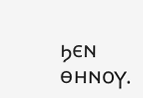ϧⲉⲛ ⲑⲏⲛⲟⲩ.